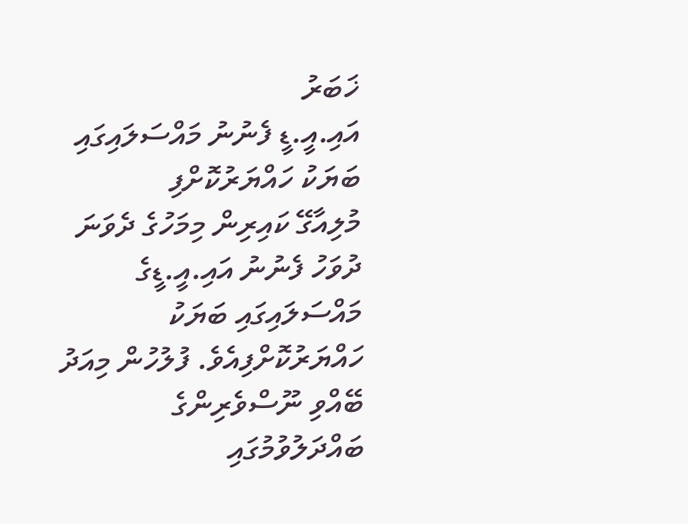ޚަބަރު
އައި.އީ.ޑީ ފެނުނު މައްސަލައިގައި ބަޔަކު ހައްޔަރުކޮށްފި
މުލިއާގޭ ކައިރިން މިމަހުގެ ދެވަނަ ދުވަހު ފެނުނު އައި.އީ.ޑީގެ މައްސަލައިގައި ބަޔަކު ހައްޔަރުކޮށްފިއެވެ. ފުލުހުން މިއަދު ބޭއްވި ނޫސްވެރިންގެ ބައްދަލުވުމުގައި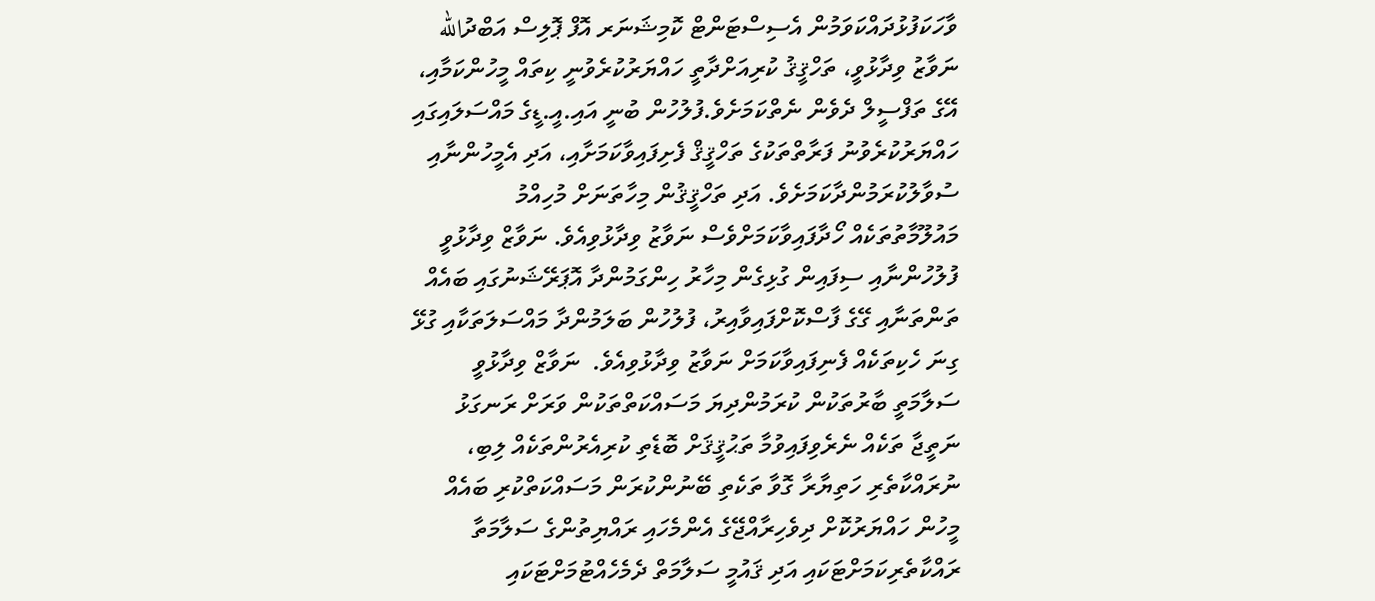ވާހަކަފުޅުދައްކަވަމުން އެސިސްޓަންޓް ކޮމިޝަނަރ އޮފް ޕޮލިސް އަބްދުالله ނަވާޒު ވިދާޅުވީ، ތަހްޤީޤު ކުރިއަށްދާތީ ހައްޔަރުކުރެވުނީ ކިތައް މީހުންކަމާއި، އޭގެ ތަފްސީލް ދެވެން ނެތްކަމަށެވެ.ފުލުހުން ބުނީ އައި.އީ.ޑީގެ މައްސަލައިގައި ހައްޔަރުކުރެވުނު ފަރާތްތަކުގެ ތަހްޤީޤް ފެށިފައިވާކަމަށާއި، އަދި އެމީހުންނާއި ސުވާލުކުރަމުންދާކަމަށެވެ. އަދި ތަހްޤީޤުން މިހާތަނަށް މުހިއްމު މައުލޫމާތުތަކެއް ހޯދާފައިވާކަމަށްވެސް ނަވާޒު ވިދާޅުވިއެވެ. ނަވާޒް ވިދާޅުވީ ފުލުހުންނާއި ސިފައިން ގުޅިގެން މިހާރު ހިންގަމުންދާ އޮޕަރޭޝަނުގައި ބައެއް ތަންތަނާއި ގޭގެ ފާސްކޮށްފައިވާއިރު، ފުލުހުން ބަލަމުންދާ މައްސަލަތަކާއި ގުޅޭ ގިނަ ހެކިތަކެއް ފެނިފައިވާކަމަށް ނަވާޒު ވިދާޅުވިއެވެ.  ނަވާޒް ވިދާޅުވީ ސަލާމަތީ ބާރުތަކުން ކުރަމުންދިޔަ މަސައްކަތްތަކުން ވަރަށް ރަނގަޅު ނަތީޖާ ތަކެއް ނެރެވިފައިވުމާ ތަޙުޤީޤަށް ބޮޑެތި ކުރިއެރުންތަކެއް ލިބި، ނުރައްކާތެރި ހަތިޔާރާ ގޮވާ ތަކެތި ބޭނުންކުރަން މަސައްކަތްކުރި ބައެއް މީހުން ހައްޔަރުކޮށް ދިވެހިރާއްޖޭގެ އެންމެހައި ރައްޔިތުންގެ ސަލާމަތާ ރައްކާތެރިކަމަށްޓަކައި އަދި ޤައުމީ ސަލާމަތް ދެމެހެއްޓުމަށްޓަކައި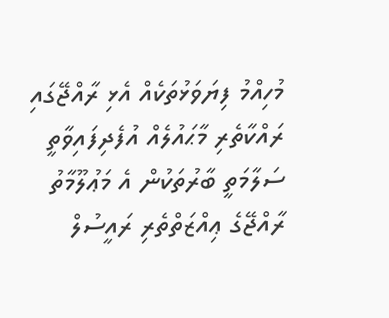މުހިއްމު ފިޔަވަޅުތަކެއް އެޅި ރާއްޖޭގައި ރައްކާތެރި މާޙައުލެއް އުފެދިފައިވާތީ ސަލާމަތީ ބާރުތަކުން އެ މަޢުލޫމާތު ރާއްޖޭގެ ޢިއްޒަތްތެރި ރައީސުލް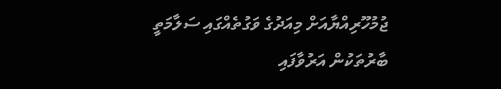ޖުމުހޫރިއްޔާއަށް މިއަދުގެ ވަގުތެއްގައި ސަލާމަތީ ބާރުތަކުން އަރުވާފައި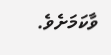ވާކަމަށެވެ.